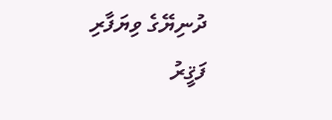ދުނިޔޭގެ ވިޔަފާރި
ފަޤީރު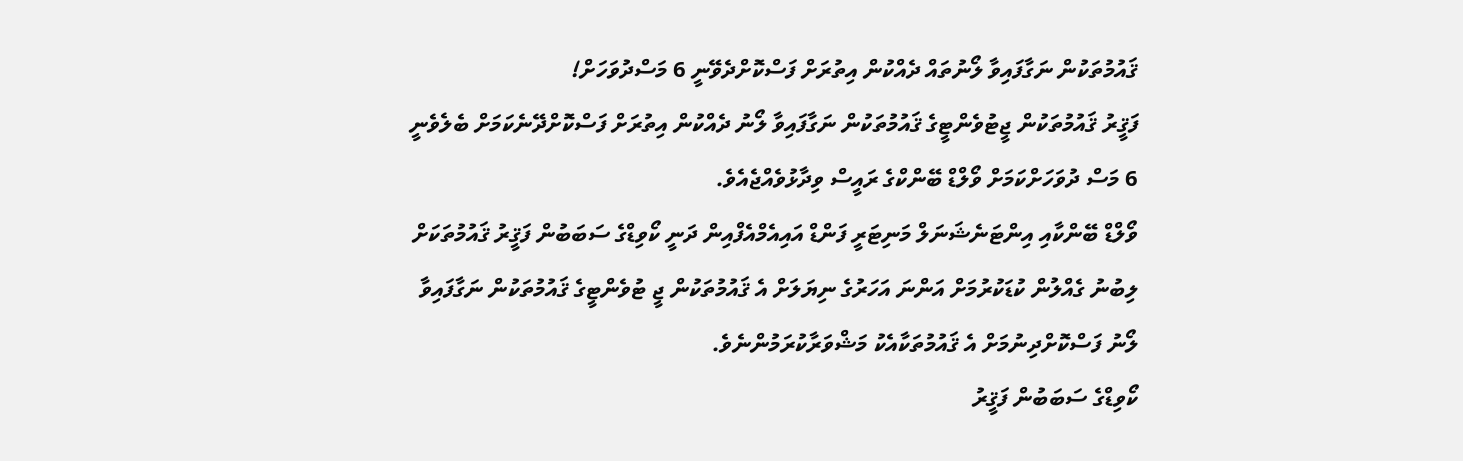ޤައުމުތަކުން ނަގާފައިވާ ލޯނުތައް ދެއްކުން އިތުރަށް ފަސްކޮށްދެވޭނީ 6 މަސްދުވަހަށް!
ފަޤީރު ޤައުމުތަކުން ޖީޓުވެންޓީގެ ޤައުމުތަކުން ނަގާފައިވާ ލޯނު ދެއްކުން އިތުރަށް ފަސްކޮށްދޭނެކަމަށް ބެލެވެނީ 6 މަސް ދުވަހަށްކަމަށް ވޯލްޑް ބޭންކްގެ ރައީސް ވިދާޅުވެއްޖެއެވެ.
ވޯލްޑް ބޭންކާއި އިންޓަނެޝަނަލް މަނިޓަރީ ފަންޑް އައިއެމްއެފްއިން ދަނީ ކޯވިޑްގެ ސަބަބުން ފަޤީރު ޤައުމުތަކަށް ލިބުނު ގެއްލުން ކުޑަކުރުމަށް އަންނަ އަހަރުގެ ނިޔަލަށް އެ ޤައުމުތަކުން ޖީ ޓުވެންޓީގެ ޤައުމުތަކުން ނަގާފައިވާ ލޯނު ފަސްކޮށްދިނުމަށް އެ ޤައުމުތަކާއެކު މަޝްވަރާކުރަމުންނެވެ.
ކޯވިޑްގެ ސަބަބުން ފަޤީރު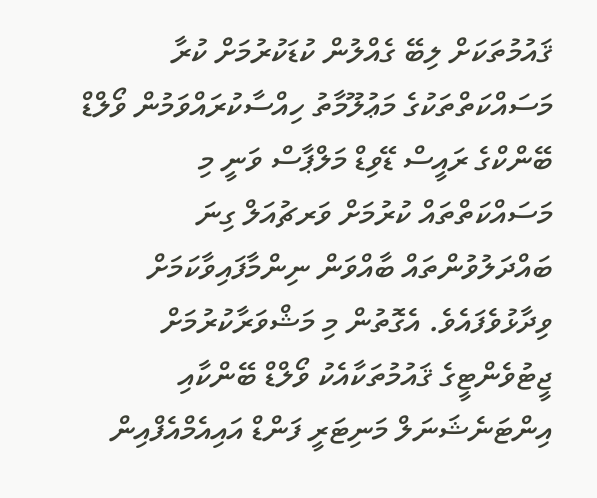ޤައުމުތަކަށް ލިބޭ ގެއްލުން ކުޑަކުރުމަށް ކުރާ މަސައްކަތްތަކުގެ މަޢުލޫމާތު ހިއްސާކުރައްވަމުން ވޯލްޑް ބޭންކްގެ ރައީސް ޑޭވިޑް މަލްޕާސް ވަނީ މި މަސައްކަތްތައް ކުރުމަށް ވަރޗުއަލް ގިނަ ބައްދަލުވުންތައް ބާއްވަން ނިންމާފައިވާކަމަށް ވިދާޅުވެފައެވެ. އެގޮތުން މި މަޝްވަރާކުރުމަށް ޖީޓުވެންޓީގެ ޤައުމުތަކާއެކު ވޯލްޑް ބޭންކާއި އިންޓަނެޝަނަލް މަނިޓަރީ ފަންޑް އައިއެމްއެފްއިން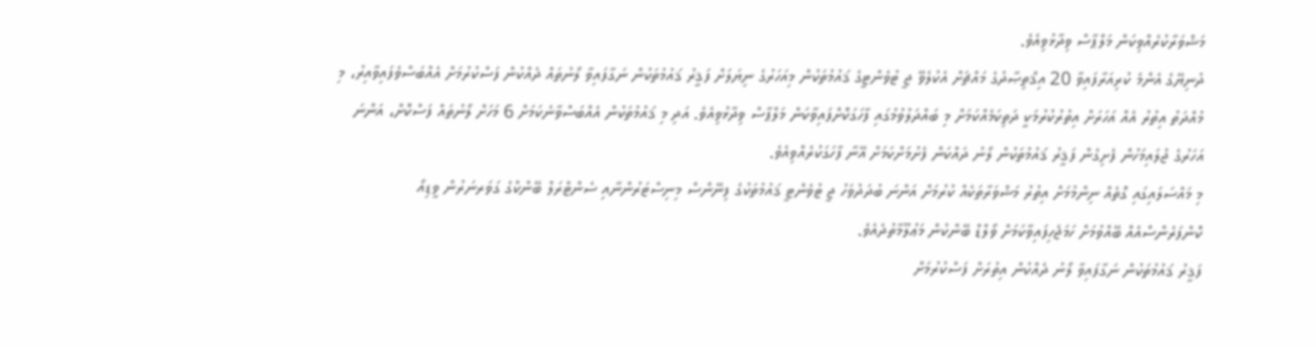މަޝްވަރާކުރެއްވިކަން މަލްޕާސް ވިދާޅުވިއެވެ.
ދުނިޔޭގެ އެންމެ ކުރިއަރާފައިވާ 20 އިޤްތިޞާދުގެ މައްޗަށް އެކުލެވޭ ޖީ ޓުވެންޓީގެ ޤައުމުތަކުން މިއަހަރުގެ ނިޔަލަށް ފަޤީރު ޤައުމުތަކުން ނަގާފައިވާ ލޯނުތައް ދެއްކުން ފަސްކުރުމަށް އެއްބަސްވެފައިވާއިރު، މި މުއްދަތު އިތުރު އެއް އަހަރަށް އިތުރުކުރުމަކީ ދަތިކަމެއްކަމަށް މި ބައްދަލުވުމުގައި ފާހަގަކޮށްފައިވާކަން މަލްޕާސް ވިދާޅުވިއެވެ. އަދި މި ޤައުމުތަކުން އެއްބަސްވާނެކަމަށް 6 މަހަށް ލޯނުތައް ފަސްކޮށް، އަންނަ އަހަރުގެ ޖުލައިމަހުން ފެށިގެން ފަޤީރު ޤައުމުތަކުން ލޯނު ދައްކަން ފެށުމަށްކަމަށް އޭނާ ފާހަގަކުރެއްވިއެވެ.
މި މައްސަލައިގައި ގޮތެއް ނިންމުމަށް އިތުރު މަޝްވަރާތަކެއް ކުރުމަށް އަންނަ ބުދަދުވަހު ޖީ ޓުވެންޓީ ޤައުމުތަކުގެ ފިނޭންސް މިނިސްޓަރުންނާއި ސެންޓްރަލް ބޭންކްގެ ގަވަރނަރުން ވީޑިއޯ ކޮންފަރެންސްއެއް ބޭއްވުމަށް ހަމަޖެހިފައިވާކަމަށް ވޯލްޑް ބޭންކުން މަޢުލޫމާތުދެއެވެ.
ފަޤީރު ޤައުމުތަކުން ނަގާފައިވާ ލޯނު ދެއްކުން އިތުރަށް ފަސްކުރުމަށް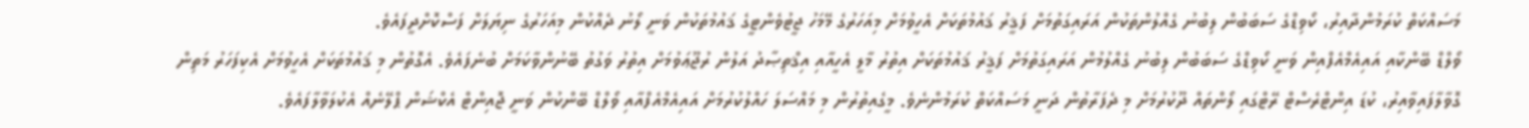މަސައްކަތް ކުރަމުންދާއިރު، ކޯވިޑްގެ ސަބަބުން ލިބުނު ގެއްލުންތަކުން އަރައިގަތުމަށް ފަޤީރު ޤައުމުތަކަށް އެހީވުމަށް މިއަހަރުގެ މޭމަހު ޖީޓުވެންޓީގެ ޤައުމުތަކުން ވަނީ ލޯނު ދެއްކުން މިއަހަރުގެ ނިޔަލަށް ފަސްކޮށްދީފައެވެ.
ވޯލްޑް ބޭންކާއި އައިއެމްއެފްއިން ވަނީ ކޯވިޑްގެ ސަބަބުން ލިބުނު ގެއްލުމުން އަރައިގަތުމަށް ފަޤީރު ޤައުމުތަކަށް އިތުރު މާލީ އެހީއާއި އިޤްތިޞާދު އަލުން ރުޖޫޢަވުމަށް އިތުރު ވަގުތު ބޭނުންވާކަމަށް ބުނެފައެވެ. އެގޮތުން މި ޤައުމުތަކަށް އެހީވުމަށް އެކިފަހަރު މަތިން ގޮވާލާފައިވާއިރު، ކުޑަ އިންޓްރެސްޓް ރޭޓްގައި ލޯންތައް ދޫކުރުމަށް މި ދެފަރާތުން ދަނީ މަސައްކަތް ކުރަމުންނެވެ. މީގެއިތުރުން މި މައްސަލަ ހައްލުކުރުމަށް އައިއެމްއެފްއާއި ވޯލްޑް ބޭންކުން ވަނީ ޖޮއިންޓް އެކްޝަން ޕްލޭނެއް އެކުލަވާލާފައެވެ.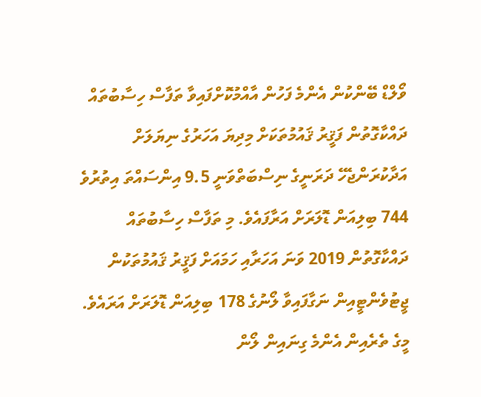ވޯލްޑް ބޭންކުން އެންމެ ފަހުން އާއްމުކޮށްފައިވާ ތަފާސް ހިސާބުތައް ދައްކާގޮތުން ފަޤީރު ޤައުމުތަކަށް މިދިޔަ އަހަރުގެ ނިޔަލަށް އަދާކުރަންޖެހޭ ދަރަނީގެ ނިސްބަތްވަނީ 9.5 އިންސައްތަ އިތުރުވެ 744 ބިލިއަން ޑޮލަރަށް އަރާފައެވެ. މި ތަފާސް ހިސާބުތައް ދައްކާގޮތުން 2019 ވަނަ އަހަރާއި ހަމައަށް ފަޤީރު ޤައުމުތަކުން ޖީޓުވެންޓީއިން ނަގާފައިވާ ލޯނުގެ 178 ބިލިއަން ޑޮލަރަށް އަރައެވެ. މީގެ ތެރެއިން އެންމެ ގިނައިން ލޯން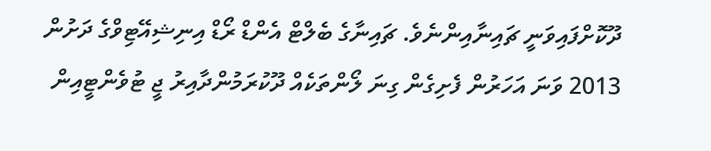ދޫކޮށްފައިވަނީ ޗައިނާއިންނެވެ. ޗައިނާގެ ބެލްޓް އެންޑް ރޯޑް އިނިޝިއޭޓިވްގެ ދަށުން 2013 ވަނަ އަހަރުން ފެށިގެން ގިނަ ލޯންތަކެއް ދޫކުރަމުންދާއިރު ޖީ ޓުވެންޓީއިން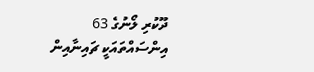ދޫކުރި ލޯނުގެ 63 އިންސައްތައަކީ ޗައިނާއިން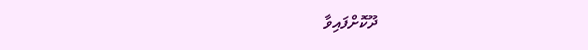ދޫކޮށްފައިވާ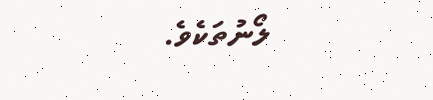ލޯނުތަކެވެ.